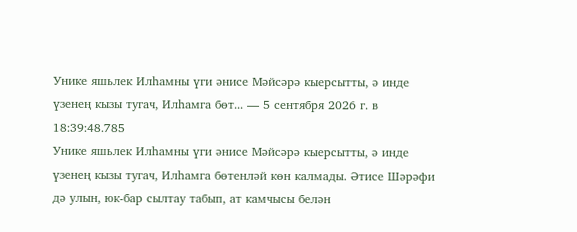Унике яшьлек Илһамны үги әнисе Мәйсәрә кыерсытты, ә инде үзенең кызы тугач, Илһамга бөт... — 5 сентября 2026 г. в 18:39:48.785
Унике яшьлек Илһамны үги әнисе Мәйсәрә кыерсытты, ә инде үзенең кызы тугач, Илһамга бөтенләй көн калмады. Әтисе Шәрәфи дә улын, юк-бар сылтау табып, ат камчысы белән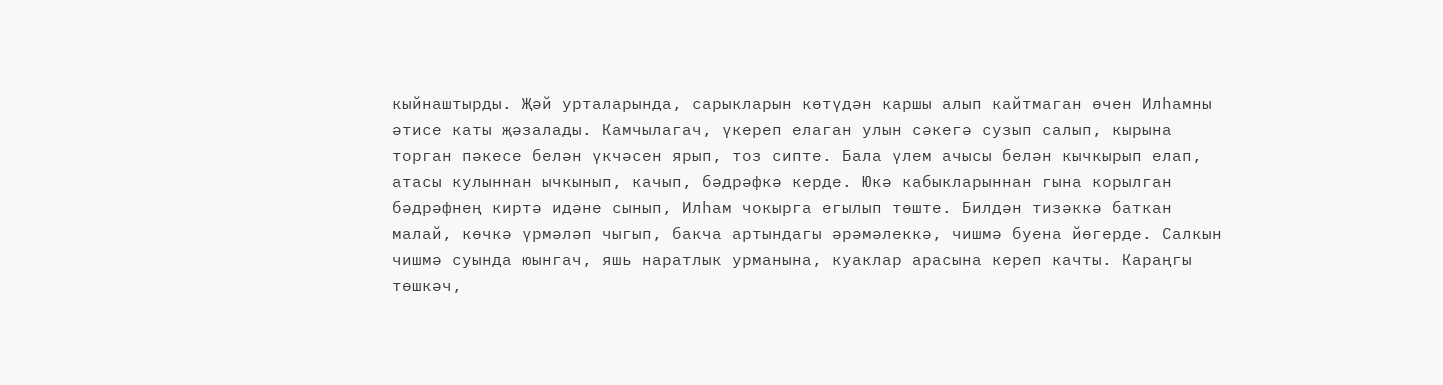кыйнаштырды. Җәй урталарында, сарыкларын көтүдән каршы алып кайтмаган өчен Илһамны әтисе каты җәзалады. Камчылагач, үкереп елаган улын сәкегә сузып салып, кырына торган пәкесе белән үкчәсен ярып, тоз сипте. Бала үлем ачысы белән кычкырып елап, атасы кулыннан ычкынып, качып, бәдрәфкә керде. Юкә кабыкларыннан гына корылган бәдрәфнең киртә идәне сынып, Илһам чокырга егылып төште. Билдән тизәккә баткан малай, көчкә үрмәләп чыгып, бакча артындагы әрәмәлеккә, чишмә буена йөгерде. Салкын чишмә суында юынгач, яшь наратлык урманына, куаклар арасына кереп качты. Караңгы төшкәч,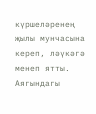күршеләренең җылы мунчасына кереп, ләүкәгә менеп ятты. Аягындагы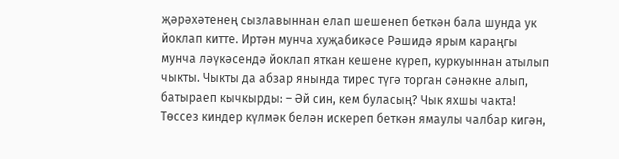җәрәхәтенең сызлавыннан елап шешенеп беткән бала шунда ук йоклап китте. Иртән мунча хуҗабикәсе Рәшидә ярым караңгы мунча ләүкәсендә йоклап яткан кешене күреп, куркуыннан атылып чыкты. Чыкты да абзар янында тирес түгә торган сәнәкне алып, батыраеп кычкырды: – Әй син, кем буласың? Чык яхшы чакта! Төссез киндер күлмәк белән искереп беткән ямаулы чалбар кигән,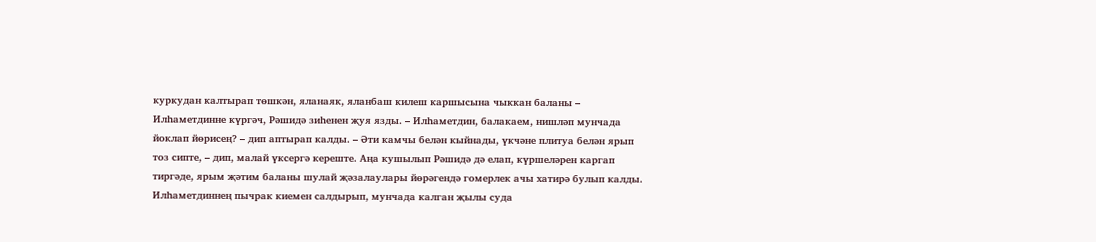куркудан калтырап төшкән, яланаяк, яланбаш килеш каршысына чыккан баланы – Илһаметдинне күргәч, Рәшидә зиһенен җуя язды. – Илһаметдин, балакаем, нишләп мунчада йоклап йөрисең? – дип аптырап калды. – Әти камчы белән кыйнады, үкчәне плитуа белән ярып тоз сипте, – дип, малай үксергә кереште. Аңа кушылып Рәшидә дә елап, күршеләрен каргап тиргәде, ярым җәтим баланы шулай җәзалаулары йөрәгендә гомерлек ачы хатирә булып калды. Илһаметдиннең пычрак киемен салдырып, мунчада калган җылы суда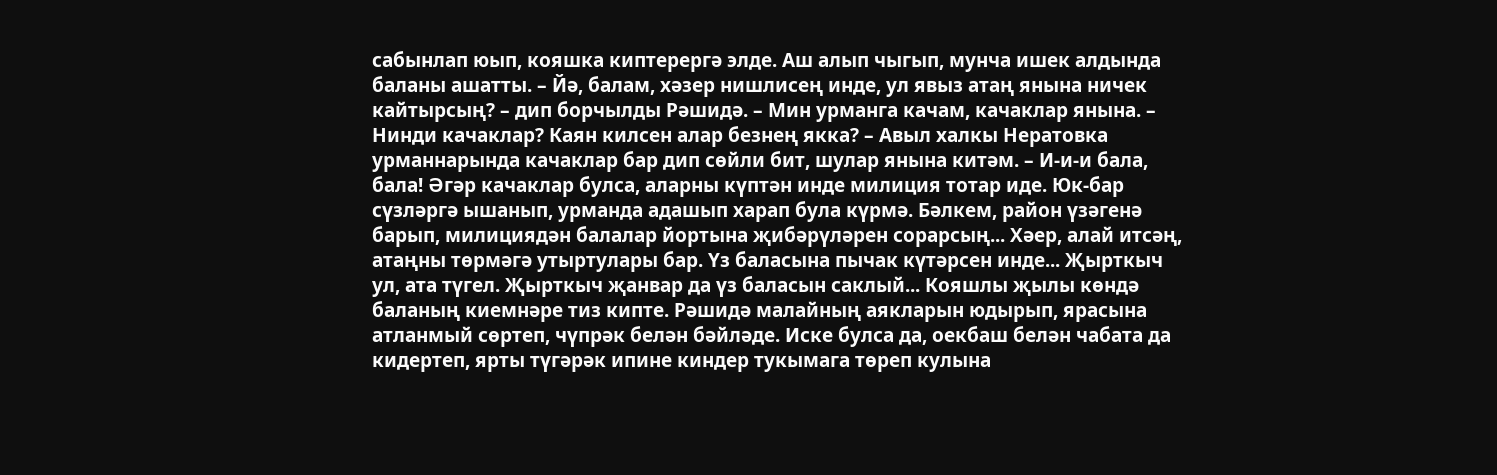сабынлап юып, кояшка киптерергә элде. Аш алып чыгып, мунча ишек алдында баланы ашатты. – Йә, балам, хәзер нишлисең инде, ул явыз атаң янына ничек кайтырсың? – дип борчылды Рәшидә. – Мин урманга качам, качаклар янына. – Нинди качаклар? Каян килсен алар безнең якка? – Авыл халкы Нератовка урманнарында качаклар бар дип сөйли бит, шулар янына китәм. – И-и-и бала, бала! Әгәр качаклар булса, аларны күптән инде милиция тотар иде. Юк-бар сүзләргә ышанып, урманда адашып харап була күрмә. Бәлкем, район үзәгенә барып, милициядән балалар йортына җибәрүләрен сорарсың... Хәер, алай итсәң, атаңны төрмәгә утыртулары бар. Үз баласына пычак күтәрсен инде... Җырткыч ул, ата түгел. Җырткыч җанвар да үз баласын саклый... Кояшлы җылы көндә баланың киемнәре тиз кипте. Рәшидә малайның аякларын юдырып, ярасына атланмый сөртеп, чүпрәк белән бәйләде. Иске булса да, оекбаш белән чабата да кидертеп, ярты түгәрәк ипине киндер тукымага төреп кулына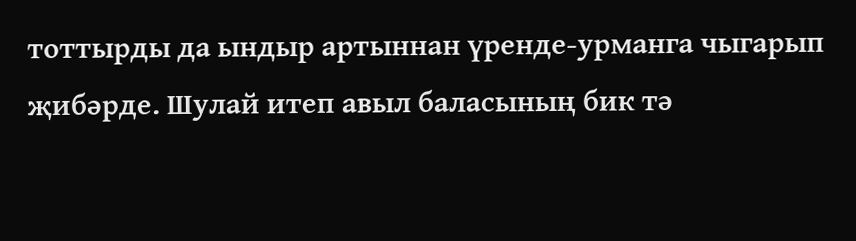тоттырды да ындыр артыннан үренде-урманга чыгарып җибәрде. Шулай итеп авыл баласының бик тә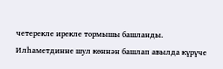четерекле ирекле тормышы башланды. Илһаметдинне шул көннән башлап авылда күрүче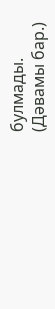булмады. (Дәвамы бар.)